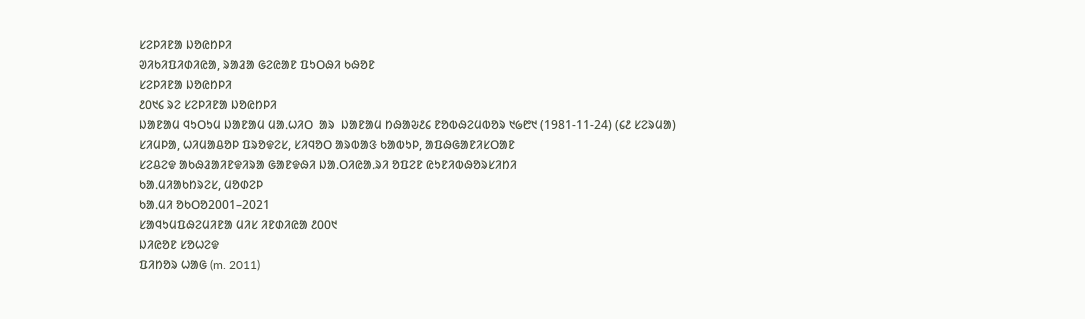ᱥᱮᱞᱤᱱᱟ ᱡᱚᱭᱴᱞᱤ
ᱣᱤᱠᱤᱯᱤᱰᱤᱭᱟ, ᱨᱟᱲᱟ ᱜᱮᱭᱟᱱ ᱯᱩᱛᱷᱤ ᱠᱷᱚᱱ
ᱥᱮᱞᱤᱱᱟ ᱡᱚᱭᱴᱞᱤ
᱒᱐᱑᱔ ᱨᱮ ᱥᱮᱞᱤᱱᱟ ᱡᱚᱭᱴᱞᱤ
ᱡᱟᱱᱟᱢ ᱧᱩᱛᱩᱢ ᱡᱟᱱᱟᱢ ᱢᱟᱹᱦᱤᱛ  ᱟᱨ  ᱡᱟᱱᱟᱢ ᱴᱷᱟᱶ᱒᱔ ᱱᱚᱵᱷᱮᱢᱵᱚᱨ ᱑᱙᱘᱑ (1981-11-24) (᱔᱒ ᱥᱮᱨᱢᱟ)
ᱥᱤᱢᱞᱟ, ᱦᱤᱢᱟᱪᱚᱞ ᱯᱨᱚᱫᱮᱥ, ᱥᱤᱧᱚᱛ ᱟᱨᱵᱟᱝ ᱠᱟᱵᱩᱞ, ᱟᱯᱷᱜᱟᱱᱤᱥᱛᱟᱱ
ᱥᱮᱪᱮᱫ ᱟᱠᱷᱲᱟᱤᱱᱫᱤᱨᱟ ᱜᱟᱱᱫᱷᱤ ᱡᱟᱹᱛᱤᱭᱟᱹᱨᱤ ᱚᱯᱮᱱ ᱭᱩᱱᱤᱵᱷᱚᱨᱥᱤᱴᱤ
ᱠᱟᱹᱢᱤᱟᱠᱴᱨᱮᱥ, ᱢᱚᱰᱮᱞ
ᱠᱟᱹᱢᱤ ᱚᱠᱛᱚ2001–2021
ᱥᱟᱧᱩᱢᱯᱷᱮᱢᱤᱱᱟ ᱢᱤᱥ ᱤᱱᱰᱤᱭᱟ ᱒᱐᱐᱑
ᱡᱤᱭᱚᱱ ᱥᱚᱦᱮᱫ
ᱯᱤᱴᱚᱨ ᱦᱟᱜ (m. 2011)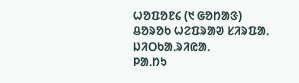ᱦᱚᱯᱚᱱ᱔ (᱑ ᱜᱚᱴᱟᱝ)
ᱪᱚᱨᱚᱠ ᱦᱮᱯᱨᱟᱣ ᱥᱤᱨᱯᱟᱹ ᱡᱤᱛᱠᱟᱹᱨᱤᱭᱟᱹ
ᱞᱟᱹᱴᱩ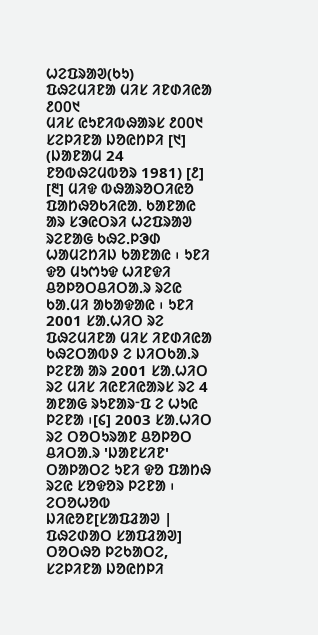ᱦᱮᱯᱨᱟᱣ(ᱠᱩ)
ᱯᱷᱮᱢᱤᱱᱟ ᱢᱤᱥ ᱤᱱᱰᱤᱭᱟ ᱒᱐᱐᱑
ᱢᱤᱥ ᱭᱩᱱᱤᱵᱷᱟᱨᱥ ᱒᱐᱐᱑
ᱥᱮᱞᱤᱱᱟ ᱡᱚᱭᱴᱞᱤ [᱑] (ᱡᱟᱱᱟᱢ 24 ᱱᱚᱵᱷᱮᱢᱵᱚᱨ 1981) [᱒] [᱓] ᱢᱤᱫ ᱵᱷᱟᱨᱚᱛᱤᱭᱚ ᱯᱟᱴᱷᱚᱠᱤᱭᱟᱹ ᱠᱟᱱᱟᱭ ᱟᱨ ᱥᱳᱭᱛᱨᱤ ᱦᱮᱯᱨᱟᱣ ᱨᱮᱱᱟᱜ ᱠᱷᱮᱹᱞᱳᱰ ᱦᱟᱢᱮᱴᱤᱡ ᱠᱟᱱᱟᱭ ᱾ ᱩᱱᱤ ᱫᱚ ᱢᱩᱬᱩᱫ ᱦᱤᱱᱫᱤ ᱪᱚᱞᱚᱛᱪᱤᱛᱟᱹᱨ ᱨᱮᱭ ᱠᱟᱹᱢᱤ ᱟᱠᱟᱫᱟᱭ ᱾ ᱩᱱᱤ 2001 ᱥᱟᱹᱦᱤᱛ ᱨᱮ ᱯᱷᱮᱢᱤᱱᱟ ᱢᱤᱥ ᱤᱱᱰᱤᱭᱟ ᱠᱷᱮᱛᱟᱵᱽ ᱮ ᱡᱤᱛᱠᱟᱹᱨ ᱞᱮᱱᱟ ᱟᱨ 2001 ᱥᱟᱹᱦᱤᱛ ᱨᱮ ᱢᱤᱥ ᱤᱭᱱᱤᱭᱟᱨᱥ ᱨᱮ 4 ᱟᱱᱟᱜ ᱨᱩᱱᱟᱨᱼᱯ ᱮ ᱦᱩᱭ ᱞᱮᱱᱟ ᱾[᱔] 2003 ᱥᱟᱹᱦᱤᱛ ᱨᱮ ᱛᱚᱛᱩᱨᱟᱱ ᱪᱚᱞᱚᱛ ᱪᱤᱛᱟᱹᱨ 'ᱡᱟᱱᱥᱤᱱ' ᱛᱟᱞᱟᱛᱮ ᱩᱱᱤ ᱫᱚ ᱯᱟᱴᱷ ᱨᱮᱭ ᱥᱚᱫᱚᱨ ᱞᱮᱱᱟ ᱾
ᱮᱛᱚᱦᱚᱵ ᱡᱤᱭᱚᱱ[ᱥᱟᱯᱲᱟᱣ | ᱯᱷᱮᱰᱟᱛ ᱥᱟᱯᱲᱟᱣ]
ᱛᱚᱛᱷᱚ ᱞᱮᱠᱟᱛᱮ, ᱥᱮᱞᱤᱱᱟ ᱡᱚᱭᱴᱞᱤ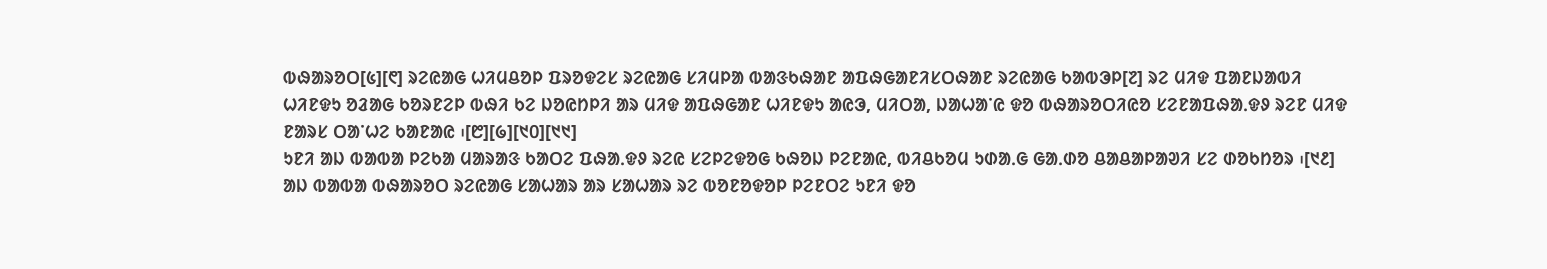ᱵᱷᱟᱨᱚᱛ[᱕][᱖] ᱨᱮᱭᱟᱜ ᱦᱤᱢᱪᱚᱞ ᱯᱨᱚᱫᱮᱥ ᱨᱮᱭᱟᱜ ᱥᱤᱢᱞᱟ ᱵᱟᱝᱠᱷᱟᱱ ᱟᱯᱷᱜᱟᱱᱤᱥᱛᱷᱟᱱ ᱨᱮᱭᱟᱜ ᱠᱟᱵᱳᱞ[᱗] ᱨᱮ ᱢᱤᱫ ᱯᱟᱱᱡᱟᱵᱤ ᱦᱤᱱᱫᱩ ᱚᱲᱟᱜ ᱠᱚᱨᱱᱮᱞ ᱵᱷᱤ ᱠᱮ ᱡᱚᱭᱴᱞᱤ ᱟᱨ ᱢᱤᱫ ᱟᱯᱷᱜᱟᱱ ᱦᱤᱱᱫᱩ ᱟᱭᱳ, ᱢᱤᱛᱟ, ᱡᱟᱦᱟᱸᱭ ᱫᱚ ᱵᱷᱟᱨᱚᱛᱤᱭᱚ ᱥᱮᱱᱟᱯᱷᱟᱹᱫᱽ ᱨᱮᱱ ᱢᱤᱫ ᱱᱟᱨᱥ ᱛᱟᱸᱦᱮ ᱠᱟᱱᱟᱭ ᱾[᱘][᱙][᱑᱐][᱑᱑]
ᱩᱱᱤ ᱟᱡ ᱵᱟᱵᱟ ᱞᱮᱠᱟ ᱢᱟᱨᱟᱝ ᱠᱟᱛᱮ ᱯᱷᱟᱹᱫᱽ ᱨᱮᱭ ᱥᱮᱞᱮᱫᱚᱜ ᱠᱷᱚᱡ ᱞᱮᱱᱟᱭ, ᱵᱤᱪᱠᱚᱢ ᱩᱰᱟᱹᱜ ᱜᱟᱹᱰᱚ ᱪᱟᱪᱟᱞᱟᱣᱤ ᱥᱮ ᱰᱚᱠᱴᱚᱨ ᱾[᱑᱒] ᱟᱡ ᱵᱟᱵᱟ ᱵᱷᱟᱨᱚᱛ ᱨᱮᱭᱟᱜ ᱥᱟᱦᱟᱨ ᱟᱨ ᱥᱟᱦᱟᱨ ᱨᱮ ᱵᱚᱱᱚᱫᱚᱞ ᱞᱮᱱᱛᱮ ᱩᱱᱤ ᱫᱚ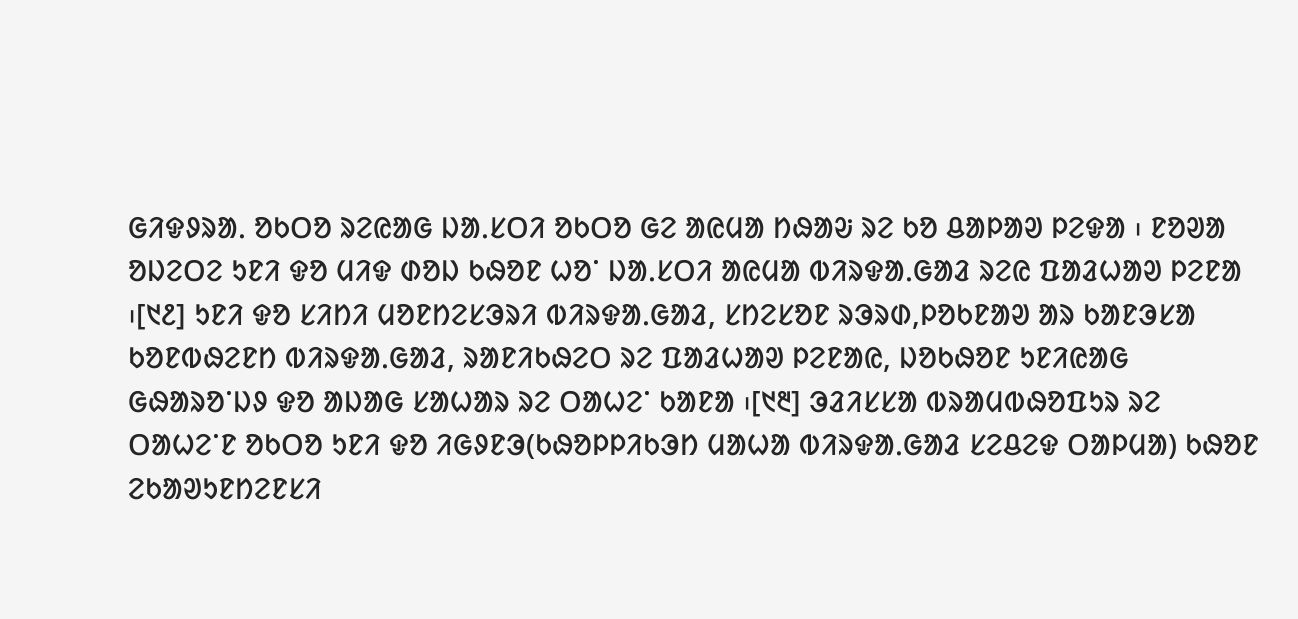ᱜᱤᱫᱽᱨᱟᱹ ᱚᱠᱛᱚ ᱨᱮᱭᱟᱜ ᱡᱟᱹᱥᱛᱤ ᱚᱠᱛᱚ ᱜᱮ ᱟᱭᱢᱟ ᱴᱷᱟᱶ ᱨᱮ ᱠᱚ ᱪᱟᱞᱟᱣ ᱞᱮᱫᱟ ᱾ ᱱᱚᱣᱟ ᱚᱡᱮᱛᱮ ᱩᱱᱤ ᱫᱚ ᱢᱤᱫ ᱰᱚᱡ ᱠᱷᱚᱱ ᱦᱚᱸ ᱡᱟᱹᱥᱛᱤ ᱟᱭᱢᱟ ᱵᱤᱨᱫᱟᱹᱜᱟᱲ ᱨᱮᱭ ᱯᱟᱲᱦᱟᱣ ᱞᱮᱱᱟ ᱾[᱑᱒] ᱩᱱᱤ ᱫᱚ ᱥᱤᱴᱤ ᱢᱚᱱᱴᱮᱥᱳᱨᱤ ᱵᱤᱨᱫᱟᱹᱜᱟᱲ, ᱥᱴᱮᱥᱚᱱ ᱨᱳᱨᱰ,ᱞᱚᱠᱱᱟᱣ ᱟᱨ ᱠᱟᱱᱳᱥᱟ ᱠᱚᱱᱵᱷᱮᱱᱴ ᱵᱤᱨᱫᱟᱹᱜᱟᱲ, ᱨᱟᱱᱤᱠᱷᱮᱛ ᱨᱮ ᱯᱟᱲᱦᱟᱣ ᱞᱮᱱᱟᱭ, ᱡᱚᱠᱷᱚᱱ ᱩᱱᱤᱭᱟᱜ ᱜᱷᱟᱨᱚᱸᱡᱽ ᱫᱚ ᱟᱡᱟᱜ ᱥᱟᱦᱟᱨ ᱨᱮ ᱛᱟᱦᱮᱸ ᱠᱟᱱᱟ ᱾[᱑᱓] ᱳᱲᱤᱥᱥᱟ ᱵᱨᱟᱢᱵᱷᱚᱯᱩᱨ ᱨᱮ ᱛᱟᱦᱮᱸᱱ ᱚᱠᱛᱚ ᱩᱱᱤ ᱫᱚ ᱤᱜᱽᱱᱳ(ᱠᱷᱚᱞᱞᱤᱠᱳᱴ ᱢᱟᱦᱟ ᱵᱤᱨᱫᱟᱹᱜᱟᱲ ᱥᱮᱪᱮᱫ ᱛᱟᱞᱢᱟ) ᱠᱷᱚᱱ ᱮᱠᱟᱣᱩᱱᱴᱮᱱᱥᱤ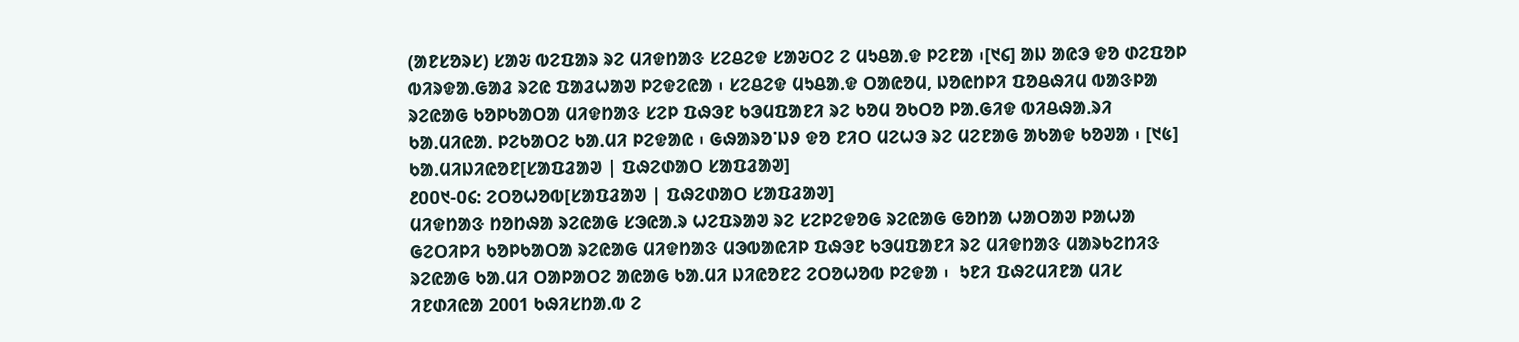(ᱟᱱᱥᱚᱨᱥ) ᱥᱟᱶ ᱵᱮᱯᱟᱨ ᱨᱮ ᱢᱤᱫᱴᱟᱝ ᱥᱮᱪᱮᱫ ᱥᱟᱶᱛᱮ ᱮ ᱢᱩᱪᱟᱹᱫ ᱞᱮᱱᱟ ᱾[᱑᱔] ᱟᱡ ᱟᱭᱳ ᱫᱚ ᱰᱮᱯᱚᱞ ᱵᱤᱨᱫᱟᱹᱜᱟᱲ ᱨᱮᱭ ᱯᱟᱲᱦᱟᱣ ᱞᱮᱫᱮᱭᱟ ᱾ ᱥᱮᱪᱮᱫ ᱢᱩᱪᱟᱹᱫ ᱛᱟᱭᱚᱢ, ᱡᱚᱭᱴᱞᱤ ᱯᱚᱪᱷᱤᱢ ᱵᱟᱝᱞᱟ ᱨᱮᱭᱟᱜ ᱠᱚᱞᱠᱟᱛᱟ ᱢᱤᱫᱴᱟᱝ ᱥᱮᱞ ᱯᱷᱳᱱ ᱠᱳᱢᱯᱟᱱᱤ ᱨᱮ ᱠᱚᱢ ᱚᱠᱛᱚ ᱞᱟᱹᱜᱤᱫ ᱵᱤᱪᱷᱟᱹᱨᱤ ᱠᱟᱹᱢᱤᱭᱟᱹ ᱞᱮᱠᱟᱛᱮ ᱠᱟᱹᱢᱤ ᱞᱮᱫᱟᱭ ᱾ ᱜᱷᱟᱨᱚᱸᱡᱽ ᱫᱚ ᱱᱤᱛ ᱢᱮᱦᱳ ᱨᱮ ᱢᱮᱱᱟᱜ ᱟᱠᱟᱫ ᱠᱚᱣᱟ ᱾ [᱑᱕]
ᱠᱟᱹᱢᱤᱡᱤᱭᱚᱱ[ᱥᱟᱯᱲᱟᱣ | ᱯᱷᱮᱰᱟᱛ ᱥᱟᱯᱲᱟᱣ]
᱒᱐᱐᱑-᱐᱔: ᱮᱛᱚᱦᱚᱵ[ᱥᱟᱯᱲᱟᱣ | ᱯᱷᱮᱰᱟᱛ ᱥᱟᱯᱲᱟᱣ]
ᱢᱤᱫᱴᱟᱝ ᱴᱚᱴᱷᱟ ᱨᱮᱭᱟᱜ ᱥᱳᱭᱟᱹᱨ ᱦᱮᱯᱨᱟᱣ ᱨᱮ ᱥᱮᱞᱮᱫᱚᱜ ᱨᱮᱭᱟᱜ ᱜᱚᱴᱟ ᱦᱟᱛᱟᱣ ᱞᱟᱦᱟ ᱜᱮᱛᱤᱞᱤ ᱠᱚᱞᱠᱟᱛᱟ ᱨᱮᱭᱟᱜ ᱢᱤᱫᱴᱟᱝ ᱢᱳᱵᱟᱭᱤᱞ ᱯᱷᱳᱱ ᱠᱳᱢᱯᱟᱱᱤ ᱨᱮ ᱢᱤᱫᱴᱟᱝ ᱢᱟᱨᱠᱮᱴᱤᱝ ᱨᱮᱭᱟᱜ ᱠᱟᱹᱢᱤ ᱛᱟᱞᱟᱛᱮ ᱟᱭᱟᱜ ᱠᱟᱹᱢᱤ ᱡᱤᱭᱚᱱᱮ ᱮᱛᱚᱦᱚᱵ ᱞᱮᱫᱟ ᱾  ᱩᱱᱤ ᱯᱷᱮᱢᱤᱱᱟ ᱢᱤᱥ ᱤᱱᱰᱤᱭᱟ 2001 ᱠᱷᱤᱥᱴᱟᱹᱵ ᱮ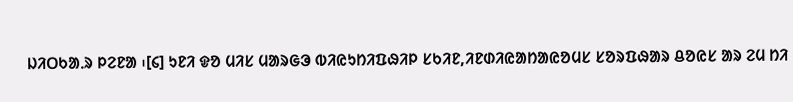ᱡᱤᱛᱠᱟᱹᱨ ᱞᱮᱱᱟ ᱾[᱔] ᱩᱱᱤ ᱫᱚ ᱢᱤᱥ ᱢᱟᱨᱜᱳ ᱵᱤᱭᱩᱴᱤᱯᱷᱤᱞ ᱥᱠᱤᱱ,ᱤᱱᱰᱤᱭᱟᱴᱟᱭᱚᱢᱥ ᱥᱚᱨᱯᱷᱟᱨ ᱪᱚᱭᱥ ᱟᱨ ᱮᱢ ᱴᱤ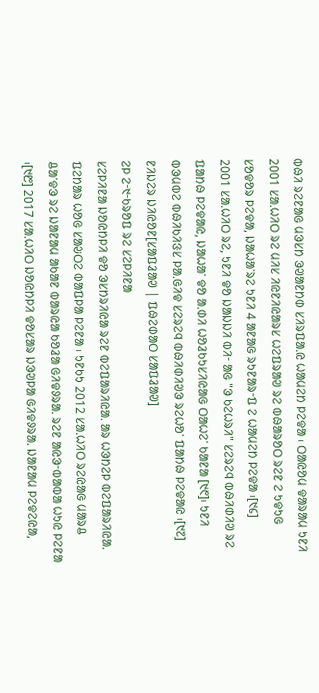ᱵᱷᱤ ᱨᱮᱱᱟᱜ ᱢᱳᱥᱴ ᱳᱣᱟᱱᱴᱰ ᱥᱤᱨᱯᱟᱹᱭ ᱦᱟᱢᱮᱴ ᱞᱮᱫᱟ ᱾ ᱛᱟᱭᱚᱢ ᱫᱟᱨᱟᱢ ᱩᱱᱤ 2001 ᱥᱟᱹᱦᱤᱛ ᱨᱮ ᱢᱤᱥ ᱤᱭᱱᱤᱭᱟᱨᱥ ᱦᱮᱯᱨᱟᱣ ᱨᱮ ᱵᱷᱟᱨᱚᱛ ᱨᱮᱱ ᱮ ᱩᱫᱩᱜ ᱥᱚᱫᱚᱨ ᱞᱮᱫᱟ, ᱡᱟᱦᱟᱸᱨᱮ ᱩᱱᱤ 4 ᱟᱱᱟᱜ ᱨᱩᱱᱟᱨᱼᱯ ᱮ ᱦᱟᱢᱮᱴ ᱞᱮᱫᱟ ᱾[᱑᱔]
2001 ᱥᱟᱹᱦᱤᱛ ᱨᱮ, ᱩᱱᱤ ᱫᱚ ᱡᱟᱡᱡᱤ ᱵᱤᱼ ᱟᱜ "ᱳ ᱠᱮᱦᱨᱤ" ᱥᱮᱨᱮᱧ ᱵᱷᱤᱰᱤᱣ ᱨᱮ ᱯᱟᱴᱷ ᱞᱮᱫᱟᱭ, ᱡᱟᱦᱟᱸ ᱫᱚ ᱟᱹᱰᱤ ᱦᱚᱲᱠᱩᱥᱤᱭᱟᱜ ᱛᱟᱦᱮᱸ ᱠᱟᱱᱟ [᱑᱖]᱾ ᱩᱱᱤ ᱵᱳᱢᱵᱮ ᱵᱷᱤᱠᱤᱝᱥ ᱞᱟᱹᱜᱤᱫ ᱥᱮᱨᱮᱧ ᱵᱷᱤᱰᱤᱣᱳ ᱨᱮᱦᱚᱸ ᱯᱟᱴᱷ ᱞᱮᱫᱟᱭ ᱾[᱑᱗]
ᱱᱤᱡᱮᱨ ᱡᱤᱭᱚᱱ[ᱥᱟᱯᱲᱟᱣ | ᱯᱷᱮᱰᱟᱛ ᱥᱟᱯᱲᱟᱣ]
ᱮᱞ ᱮᱼ᱑ᱼᱠᱨᱚᱯ ᱨᱮ ᱥᱮᱞᱤᱱᱟ
ᱥᱮᱞᱤᱱᱟ ᱡᱚᱭᱴᱞᱤ ᱫᱚ ᱳᱥᱴᱨᱤᱭᱟ ᱨᱮᱱ ᱵᱮᱯᱟᱨᱤᱭᱟᱹ ᱟᱨ ᱦᱳᱴᱮᱞ ᱵᱮᱯᱟᱨᱤᱭᱟᱹ ᱯᱮᱴᱟᱨ ᱦᱚᱜ ᱥᱟᱶᱛᱮ ᱵᱟᱯᱞᱟ ᱞᱮᱱᱟ ᱾ ᱩᱱᱠᱩ 2012 ᱥᱟᱹᱦᱤᱛ ᱨᱮᱭᱟᱜ ᱢᱟᱨᱪ ᱪᱟᱸᱫᱳ ᱨᱮ ᱡᱟᱱᱟᱢ ᱟᱠᱟᱱ ᱵᱟᱨᱭᱟ ᱠᱚᱲᱟ ᱜᱤᱫᱽᱨᱟᱹ ᱨᱮᱱ ᱟᱭᱳᱼᱵᱟᱵᱟ ᱦᱩᱭ ᱞᱮᱱᱟ ᱾[᱑᱘] 2017 ᱥᱟᱹᱦᱤᱛ ᱡᱚᱭᱴᱞᱤ ᱫᱚᱥᱟᱨ ᱡᱳᱣᱞᱟ ᱜᱤᱫᱽᱨᱟᱹ ᱡᱟᱱᱟᱢ ᱞᱮᱫᱮᱭᱟ,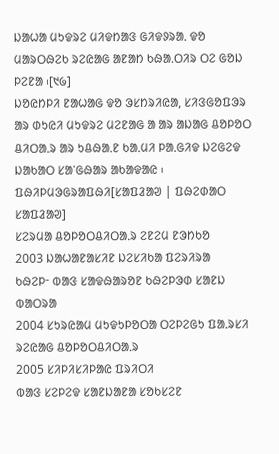ᱡᱟᱦᱟ ᱢᱩᱫᱨᱮ ᱢᱤᱫᱴᱟᱝ ᱜᱤᱫᱽᱨᱟᱹ ᱫᱚ ᱢᱟᱨᱛᱷᱮᱠ ᱨᱮᱭᱟᱜ ᱟᱱᱟᱴ ᱠᱷᱟᱹᱛᱤᱨ ᱛᱮ ᱜᱚᱡ ᱞᱮᱱᱟ ᱾[᱑᱙]
ᱡᱚᱭᱴᱞᱤ ᱱᱟᱦᱟᱜ ᱫᱚ ᱳᱥᱴᱨᱤᱭᱟ, ᱥᱤᱝᱜᱚᱯᱳᱨ ᱟᱨ ᱰᱩᱭᱤ ᱢᱩᱫᱨᱮ ᱢᱮᱱᱟᱜ ᱟ ᱟᱨ ᱟᱡᱟᱜ ᱪᱚᱞᱚᱛ ᱪᱤᱛᱟᱹᱨ ᱟᱨ ᱩᱪᱷᱟᱹᱱ ᱠᱟᱹᱢᱤ ᱞᱟᱹᱜᱤᱫ ᱡᱮᱜᱮᱫ ᱡᱟᱠᱟᱛ ᱥᱟᱸᱜᱷᱟᱨ ᱟᱠᱟᱫᱟᱭ ᱾
ᱯᱷᱤᱞᱢᱳᱜᱨᱟᱯᱷᱤ[ᱥᱟᱯᱲᱟᱣ | ᱯᱷᱮᱰᱟᱛ ᱥᱟᱯᱲᱟᱣ]
ᱥᱮᱨᱢᱟ ᱪᱚᱞᱚᱛᱪᱤᱛᱟᱹᱨ ᱮᱱᱮᱢ ᱱᱳᱴᱠᱚ
2003 ᱡᱟᱦᱟᱱᱟᱥᱤᱱ ᱡᱮᱥᱤᱠᱟ ᱯᱮᱨᱤᱨᱟ
ᱠᱷᱮᱞᱼ ᱵᱟᱝ ᱥᱟᱫᱷᱟᱨᱚᱱ ᱠᱷᱮᱞᱳᱰ ᱥᱟᱱᱡ ᱵᱟᱛᱨᱟ
2004 ᱥᱩᱨᱭᱟᱢ ᱢᱩᱫᱩᱞᱚᱛᱟ ᱛᱮᱞᱮᱜᱩ ᱯᱟᱹᱨᱥᱤ ᱨᱮᱭᱟᱜ ᱪᱚᱞᱚᱛᱪᱤᱛᱟᱹᱨ
2005 ᱥᱤᱞᱤᱥᱤᱞᱟᱭ ᱯᱨᱤᱛᱤ
ᱵᱟᱝ ᱥᱮᱞᱮᱫ ᱥᱟᱱᱡᱟᱱᱟ ᱥᱚᱠᱥᱮᱱ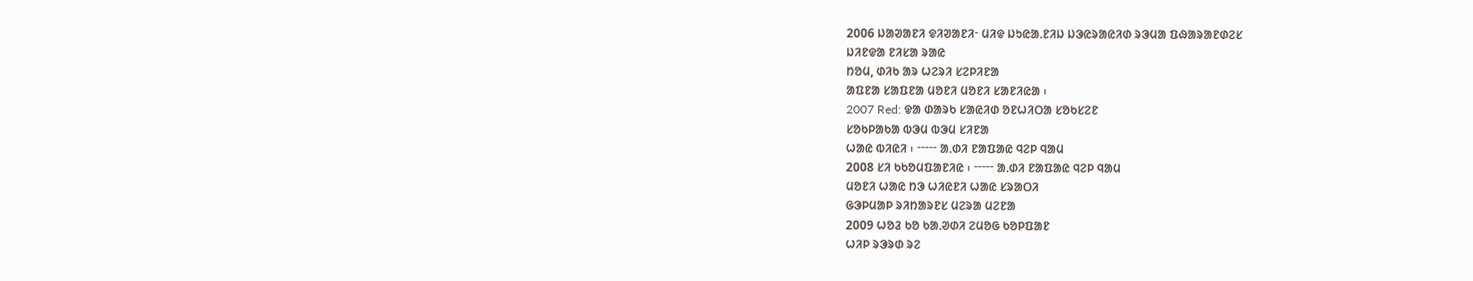2006 ᱡᱟᱣᱟᱱᱤ ᱫᱤᱣᱟᱱᱤᱼ ᱢᱤᱫ ᱡᱩᱭᱟᱹᱱᱤᱡ ᱡᱳᱭᱨᱟᱭᱤᱰ ᱨᱳᱢᱟ ᱯᱷᱟᱨᱟᱱᱰᱮᱥ
ᱡᱤᱱᱫᱟ ᱱᱤᱥᱟ ᱨᱟᱭ
ᱴᱚᱢ, ᱰᱤᱠ ᱟᱨ ᱦᱮᱨᱤ ᱥᱮᱞᱤᱱᱟ
ᱟᱯᱱᱟ ᱥᱟᱯᱱᱟ ᱢᱚᱱᱤ ᱢᱚᱱᱤ ᱥᱟᱱᱤᱭᱟ ᱾
2007 Red: ᱫᱟ ᱰᱟᱨᱠ ᱥᱟᱭᱤᱰ ᱚᱱᱦᱤᱛᱟ ᱥᱚᱠᱥᱮᱱ
ᱥᱚᱠᱞᱟᱠᱟ ᱵᱳᱢ ᱵᱳᱢ ᱥᱤᱱᱟ
ᱦᱟᱭ ᱵᱤᱭᱤ ᱾ ᱼᱼᱼᱼᱼ ᱟᱹᱰᱤ ᱱᱟᱯᱟᱭ ᱧᱮᱞ ᱧᱟᱢ
2008 ᱥᱤ ᱠᱠᱚᱢᱯᱟᱱᱤᱭ ᱾ ᱼᱼᱼᱼᱼ ᱟᱹᱰᱤ ᱱᱟᱯᱟᱭ ᱧᱮᱞ ᱧᱟᱢ
ᱢᱚᱱᱤ ᱦᱟᱭ ᱴᱳ ᱦᱤᱭᱱᱤ ᱦᱟᱭ ᱥᱨᱟᱛᱤ
ᱜᱳᱞᱢᱟᱞ ᱨᱤᱴᱟᱨᱱᱥ ᱢᱮᱨᱟ ᱢᱮᱱᱟ
2009 ᱦᱚᱲ ᱠᱚ ᱠᱟᱹᱣᱰᱤ ᱮᱢᱚᱜ ᱠᱚᱞᱯᱟᱱ
ᱦᱤᱞ ᱨᱳᱨᱰ ᱨᱮ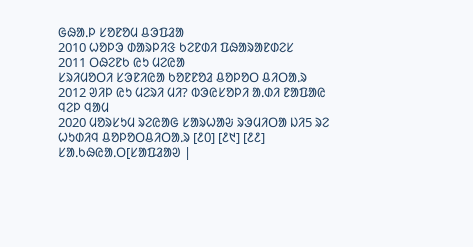ᱜᱷᱟᱹᱞ ᱥᱚᱱᱚᱢ ᱪᱳᱯᱲᱟ
2010 ᱦᱚᱞᱳ ᱰᱟᱨᱞᱤᱝ ᱠᱮᱱᱰᱤ ᱯᱷᱟᱨᱟᱱᱰᱮᱥ
2011 ᱛᱷᱮᱱᱠ ᱭᱩ ᱢᱮᱭᱟ
ᱥᱨᱤᱢᱚᱛᱤ ᱥᱳᱱᱤᱭᱟ ᱠᱚᱱᱱᱚᱲ ᱪᱚᱞᱚᱛ ᱪᱤᱛᱟᱹᱨ
2012 ᱣᱤᱞ ᱭᱩ ᱢᱮᱨᱤ ᱢᱤ? ᱵᱳᱭᱥᱚᱞᱤ ᱟᱹᱰᱤ ᱱᱟᱯᱟᱭ ᱧᱮᱞ ᱧᱟᱢ
2020 ᱢᱚᱨᱥᱩᱢ ᱨᱮᱭᱟᱜ ᱥᱟᱨᱦᱟᱶ ᱨᱳᱢᱤᱛᱟ ᱡᱤ5 ᱨᱮ ᱦᱩᱰᱤᱧ ᱪᱚᱞᱚᱛᱪᱤᱛᱟᱹᱨ [᱒᱐] [᱒᱑] [᱒᱒]
ᱥᱟᱹᱠᱷᱭᱟᱹᱛ[ᱥᱟᱯᱲᱟᱣ |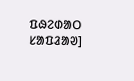ᱯᱷᱮᱰᱟᱛ ᱥᱟᱯᱲᱟᱣ]